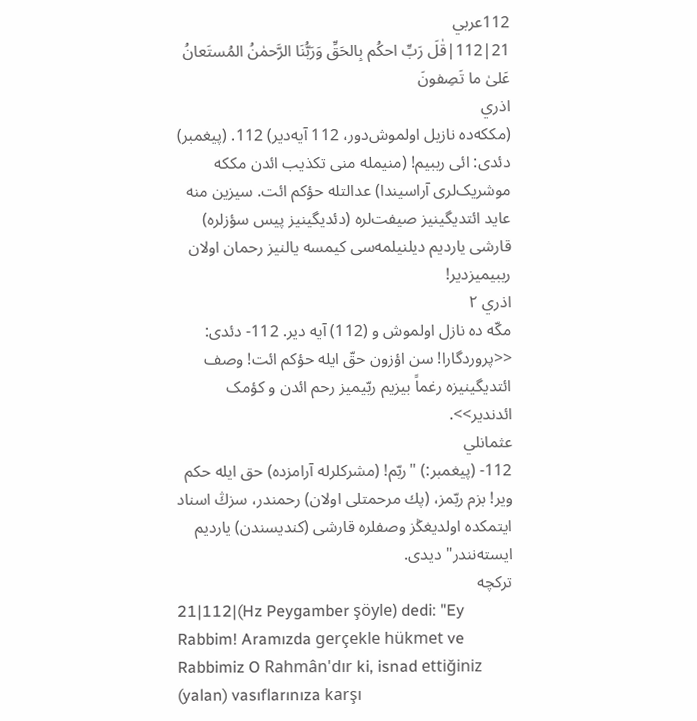112عربي
21|112|قٰلَ رَبِّ احكُم بِالحَقِّ وَرَبُّنَا الرَّحمٰنُ المُستَعانُ عَلىٰ ما تَصِفونَ
اذري
(مککه‌ده نازیل اولموش‌دور، 112 آیه‌دیر) 112. (پیغمبر) دئدی: ائی رببیم! (منیمله منی تکذیب ائدن مککه موشریک‌لری آراسیندا) عدالتله حؤکم ائت. سیزین منه عاید ائتدیگینیز صیفت‌لره (دئدیگینیز پیس سؤزلره) قارشی یاردیم دیلنیلمه‌سی کیمسه یالنیز رحمان اولان رببیمیزدیر!
اذري ٢
مکّه ده نازل اولموش و (112) آیه دیر. 112- دئدی: <<پروردگارا! سن اؤزون حقّ ایله حؤکم ائت! وصف ائتدیگینیزه رغماً بیزیم ربّیمیز رحم ائدن و کؤمک ائدندیر>>.
عثمانلي
112- (پیغمبر:) "ربّم! (مشرکلرله آرامزده) حق ایله حکم ویر! بزم ربّمز، (پك مرحمتلی اولان) رحمندر، سزڭ اسناد ایتمکده اولدیغڭز وصفلره قارشی (کندیسندن) یاردیم ایسته‌نندر" دیدی.
ترکچە
21|112|(Hz Peygamber şöyle) dedi: "Ey Rabbim! Aramızda gerçekle hükmet ve Rabbimiz O Rahmân'dır ki, isnad ettiğiniz (yalan) vasıflarınıza karşı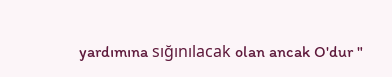yardımına sığınılacak olan ancak O'dur "